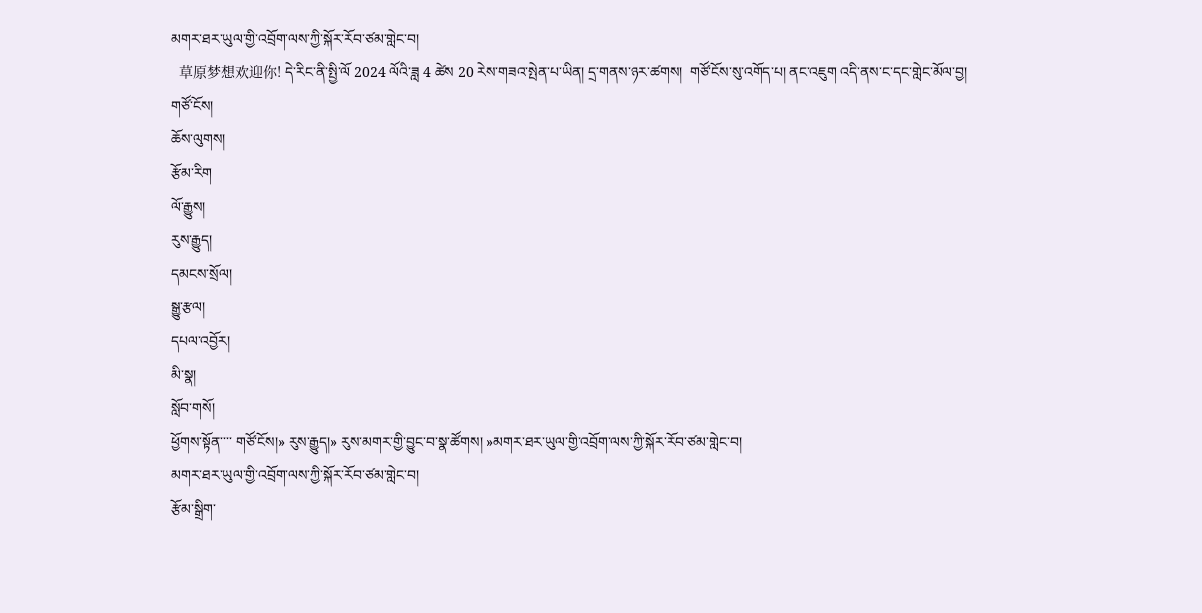མགར་ཐར་ཡུལ་གྱི་འབྲོག་ལས་ཀྱི་སྐོར་རོབ་ཙམ་གླེང་བ།
  草原梦想欢迎你! དེ་རིང་ནི་སྤྱི་ལོ 2024 ལོའི་ཟླ 4 ཚེས 20 རེས་གཟའ་སྤེན་པ་ཡིན། དྲ་གནས་ཉར་ཚགས།  གཙོ་ངོས་སུ་འགོད་པ། ནང་འཇུག འདི་ནས་ང་དང་གླེང་མོལ་བྱ།
གཙོ་ངོས།
ཆོས་ལུགས།
རྩོམ་རིག
ལོ་རྒྱུས།
རུས་རྒྱུད།
དམངས་སྲོལ།
སྒྱུ་རྩལ།
དཔལ་འབྱོར།
མི་སྣ།
སློབ་གསོ།
ཕྱོགས་སྟོན་་་་ གཙོ་ངོས།» རུས་རྒྱུད།» རུས་མགར་གྱི་བྱུང་བ་སྣ་ཚོགས། »མགར་ཐར་ཡུལ་གྱི་འབྲོག་ལས་ཀྱི་སྐོར་རོབ་ཙམ་གླེང་བ།
མགར་ཐར་ཡུལ་གྱི་འབྲོག་ལས་ཀྱི་སྐོར་རོབ་ཙམ་གླེང་བ།
རྩོམ་སྒྲིག་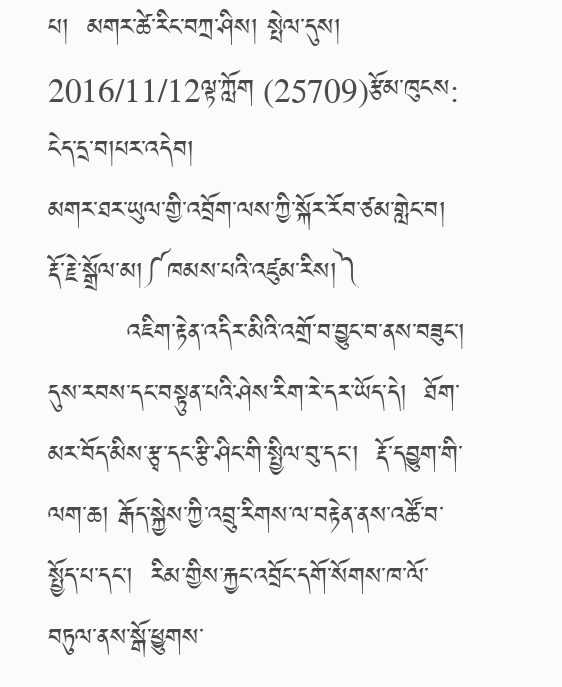པ།  མགར་ཚེ་རིང་བཀྲ་ཤིས། སྤེལ་དུས། 2016/11/12ལྟ་ཀློག (25709)རྩོམ་ཁུངས: ངེད་དྲ་བ།པར་འདེབ།
མགར་ཐར་ཡུལ་གྱི་འབྲོག་ལས་ཀྱི་སྐོར་རོབ་ཙམ་གླེང་བ།
རྡོ་རྗེ་སྒྲོལ་མ།༼ཁམས་པའི་འཛུམ་རིས།༽
         འཇིག་རྟེན་འདིར་མིའི་འགྲོ་བ་བྱུང་བ་ནས་བཟུང་།  དུས་རབས་དང་བསྟུན་པའི་ཤེས་རིག་རེ་དར་ཡོད་དེ།  ཐོག་མར་བོད་མིས་རྩྭ་དང་རྩི་ཤིང་གི་སྤྱིལ་བུ་དང་།  རྡོ་དབྱུག་གི་ལག་ཆ། རྒོད་སྐྱེས་ཀྱི་འབྲུ་རིགས་ལ་བརྟེན་ནས་འཚོ་བ་སྤྱོད་པ་དང་།  རིམ་གྱིས་རྐྱང་འབྲོང་དགོ་སོགས་ཁ་ལོ་བཏུལ་ནས་སྒོ་ཕྱུགས་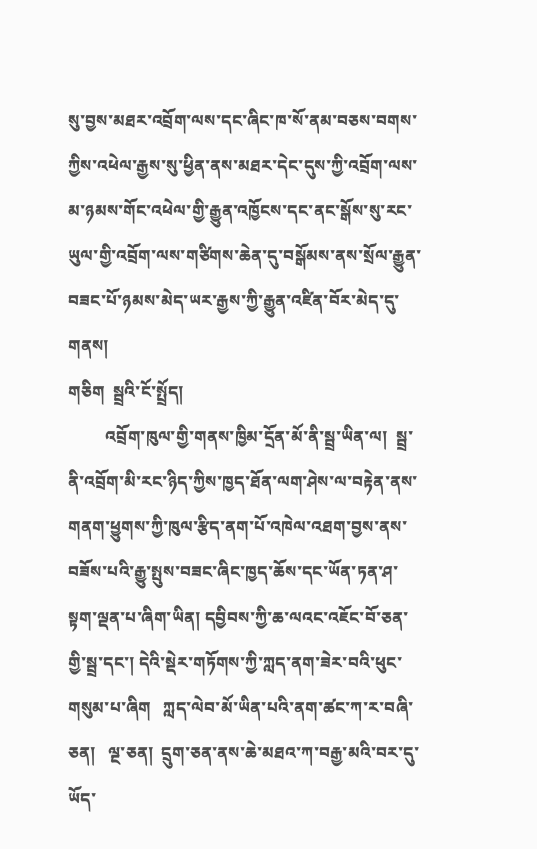སུ་བྱས་མཐར་འབྲོག་ལས་དང་ཞིང་ཁ་སོ་ནམ་བཅས་བགས་ཀྱིས་འཕེལ་རྒྱས་སུ་ཕྱིན་ནས་མཐར་དེང་དུས་ཀྱི་འབྲོག་ལས་མ་ཉམས་གོང་འཕེལ་གྱི་རྒྱུན་འཁྱོངས་དང་ནང་སྒོས་སུ་རང་ཡུལ་གྱི་འབྲོག་ལས་གཙིགས་ཆེན་དུ་བསྒོམས་ནས་སྲོལ་རྒྱུན་བཟང་པོ་ཉམས་མེད་ཡར་རྒྱས་ཀྱི་རྒྱུན་འཛིན་བོར་མེད་དུ་གནས།
གཅིག  སྦྲའི་ངོ་སྤྲོད།
         འབྲོག་ཁུལ་གྱི་གནས་ཁྱིམ་དྲོན་མོ་ནི་སྦྲ་ཡིན་ལ།  སྦྲ་ནི་འབྲོག་མི་རང་ཉིད་ཀྱིས་ཁྱད་ཐོན་ལག་ཤེས་ལ་བརྟེན་ནས་གནག་ཕྱུགས་ཀྱི་ཁུལ་རྩིད་ནག་པོ་འཁེལ་འཐག་བྱས་ནས་བཟོས་པའི་རྒྱུ་སྤུས་བཟང་ཞིང་ཁྱད་ཆོས་དང་ཡོན་ཏན་ཤ་སྟག་ལྡན་པ་ཞིག་ཡིན། དབྱིབས་ཀྱི་ཆ་ལའང་འཇོང་བོ་ཅན་གྱི་སྦྲ་དང་། དེའི་སྡེར་གཏོགས་ཀྱི་ཀླད་ནག་ཟེར་བའི་ཕུང་གསུམ་པ་ཞིག   ཀླད་ལེབ་མོ་ཡིན་པའི་ནག་ཚང་ཀ་ར་བཞི་ཅན།   ལྔ་ཅན།  དྲུག་ཅན་ནས་ཆེ་མཐའ་ཀ་བརྒྱ་མའི་བར་དུ་ཡོད་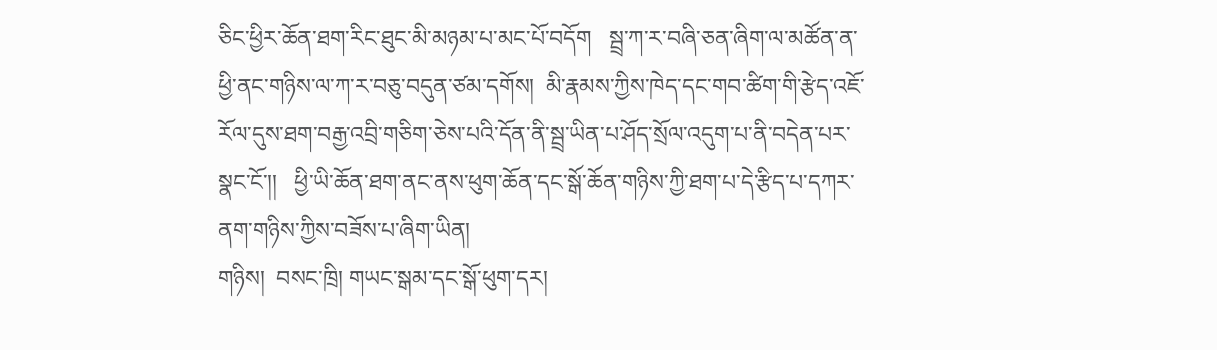ཅིང་ཕྱིར་ཆོན་ཐག་རིང་ཐུང་མི་མཉམ་པ་མང་པོ་བདོག   སྦྲ་ཀ་ར་བཞི་ཅན་ཞིག་ལ་མཚོན་ན་ཕྱི་ནང་གཉིས་ལ་ཀ་ར་བཅུ་བདུན་ཙམ་དགོས།  མི་རྣམས་ཀྱིས་ཁེད་དང་གབ་ཚིག་གི་རྩེད་འཇོ་རོལ་དུས་ཐག་བརྒྱ་འབྲི་གཅིག་ཅེས་པའི་དོན་ནི་སྦྲ་ཡིན་པ་ཤོད་སྲོལ་འདུག་པ་ནི་བདེན་པར་སྣང་ངོ་།།   ཕྱི་ཡི་ཆོན་ཐག་ནང་ནས་ཕུག་ཆོན་དང་སྒོ་ཆོན་གཉིས་ཀྱི་ཐག་པ་དེ་རྩིད་པ་དཀར་ནག་གཉིས་ཀྱིས་བཟོས་པ་ཞིག་ཡིན།
གཉིས།  བསང་ཁྲི། གཡང་སྒམ་དང་སྒོ་ཕུག་དར།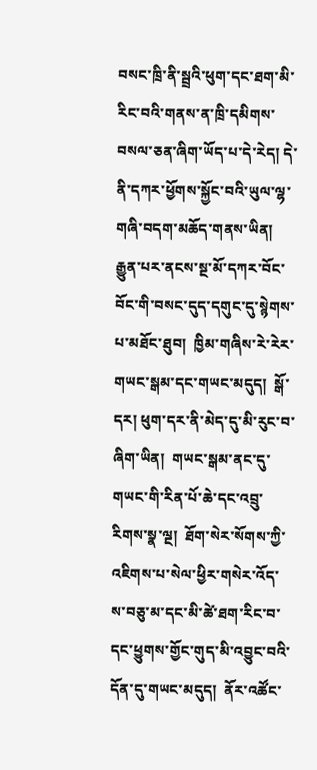བསང་ཁྲི་ནི་སྦྲའི་ཕུག་དང་ཐག་མི་རིང་བའི་གནས་ན་ཁྲི་དམིགས་བསལ་ཅན་ཞིག་ཡོད་པ་དེ་རེད། དེ་ནི་དཀར་ཕྱོགས་སྐྱོང་བའི་ཡུལ་ལྷ་གཞི་བདག་མཆོད་གནས་ཡིན།   རྒྱུན་པར་ནངས་སྔ་མོ་དཀར་བོང་བོང་གི་བསང་དུད་དགུང་དུ་སྙེགས་པ་མཐོང་ཐུབ།  ཁྱིམ་གཞིས་རེ་རེར་གཡང་སྒམ་དང་གཡང་མདུད།  སྒོ་དར། ཕུག་དར་ནི་མེད་དུ་མི་རུང་བ་ཞིག་ཡིན།  གཡང་སྒམ་ནང་དུ་གཡང་གི་རིན་པོ་ཆེ་དང་འབྲུ་རིགས་སྣ་ལྔ།  ཐོག་སེར་སོགས་ཀྱི་འཇིགས་པ་སེལ་ཕྱིར་གསེར་འོད་ས་བཅུ་མ་དང་མི་ཚེ་ཐག་རིང་བ་དང་ཕྱུགས་གྱོང་གུད་མི་འབྱུང་བའི་དོན་དུ་གཡང་མདུད།  ནོར་འཚོང་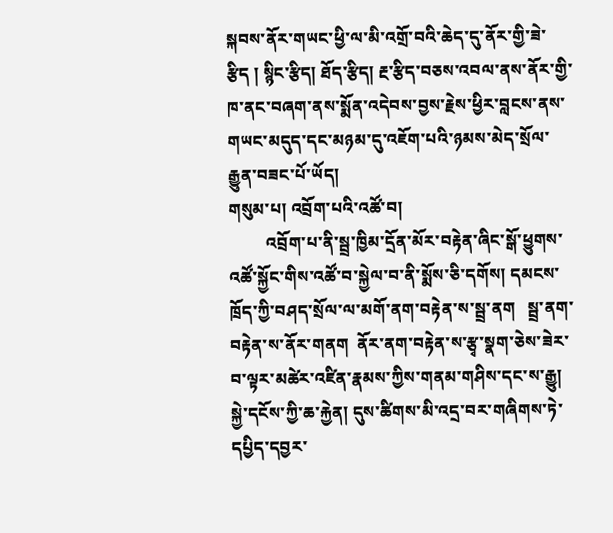སྐབས་ནོར་གཡང་ཕྱི་ལ་མི་འགྲོ་བའི་ཆེད་དུ་ནོར་གྱི་ཟེ་རྩིད ། སྙིང་རྩིད། ཐོད་རྩིད། རྔ་རྩིད་བཅས་འབལ་ནས་ནོར་གྱི་ཁ་ནང་བཞག་ནས་སྨོན་འདེབས་བྱས་རྗེས་ཕྱིར་བླངས་ནས་གཡང་མདུད་དང་མཉམ་དུ་འཇོག་པའི་ཉམས་མེད་སྲོལ་རྒྱུན་བཟང་པོ་ཡོད།
གསུམ་པ། འབྲོག་པའི་འཚོ་བ།
         འབྲོག་པ་ནི་སྦྲ་ཁྱིམ་དྲོན་མོར་བརྟེན་ཞིང་སྒོ་ཕྱུགས་འཚོ་སྐྱོང་གིས་འཚོ་བ་སྐྱེལ་བ་ནི་སྨོས་ཅི་དགོས། དམངས་ཁྲོད་ཀྱི་བཤད་སྲོལ་ལ་མགོ་ནག་བརྟེན་ས་སྦྲ་ནག   སྦྲ་ནག་བརྟེན་ས་ནོར་གནག  ནོར་ནག་བརྟེན་ས་རྩྭ་སྣག་ཅེས་ཟེར་བ་ལྟར་མཚེར་འཛིན་རྣམས་ཀྱིས་གནམ་གཤིས་དང་ས་རྒྱུ།  སྐྱེ་དངོས་ཀྱི་ཆ་རྐྱེན། དུས་ཚིགས་མི་འདྲ་བར་གཞིགས་ཏེ་དཔྱིད་དབྱར་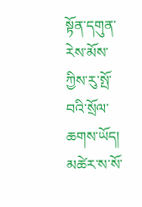སྟོན་དགུན་རེས་མོས་ཀྱིས་རུ་སྤོ་བའི་སྲོལ་ཆགས་ཡོད། མཚེར་ས་སོ་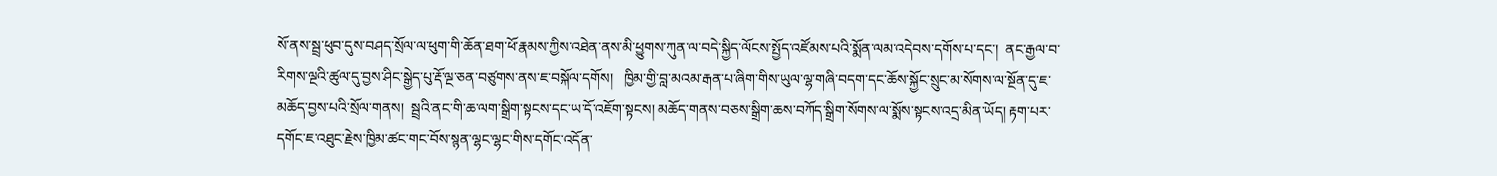སོ་ནས་སྦྲ་ཕུབ་དུས་བཤད་སྲོལ་ལ་ཕུག་གི་ཆོན་ཐག་ཕོ་རྣམས་ཀྱིས་འཐེན་ནས་མི་ཕྱུགས་ཀུན་ལ་བདེ་སྐྱིད་ལོངས་སྤྱོད་འཛོམས་པའི་སྨོན་ལམ་འདེབས་དགོས་པ་དང་།  ནང་རྒྱལ་བ་རིགས་ལྔའི་ཚུལ་དུ་བྱས་ཤིང་སྒྱེད་པུ་རྡོ་ལྔ་ཅན་བཙུགས་ནས་ཇ་བསྐོལ་དགོས།   ཁྱིམ་གྱི་བླ་མའམ་རྒན་པ་ཞིག་གིས་ཡུལ་ལྷ་གཞི་བདག་དང་ཆོས་སྐྱོང་སྲུང་མ་སོགས་ལ་སྔོན་དུ་ཇ་མཆོད་བྱས་པའི་སྲོལ་གནས།  སྦྲའི་ནང་གི་ཆ་ལག་སྒྲིག་སྟངས་དང་ཡ་དོ་འཇོག་སྟངས། མཆོད་གནས་བཅས་སྒྲིག་ཆས་བཀོད་སྒྲིག་སོགས་ལ་སྨོས་སྟངས་འདྲ་མིན་ཡོད། རྟག་པར་དགོང་ཇ་འཐུང་རྗེས་ཁྱིམ་ཚང་གང་བོས་སྙན་ལྷང་ལྷང་གིས་དགོང་འདོན་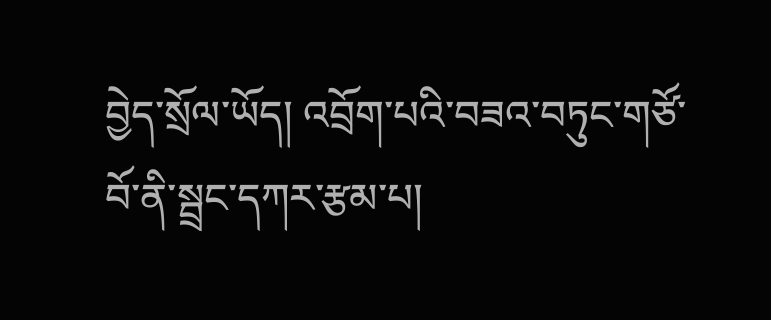བྱེད་སྲོལ་ཡོད། འབྲོག་པའི་བཟའ་བཏུང་གཙོ་བོ་ནི་སྦྲང་དཀར་རྩམ་པ།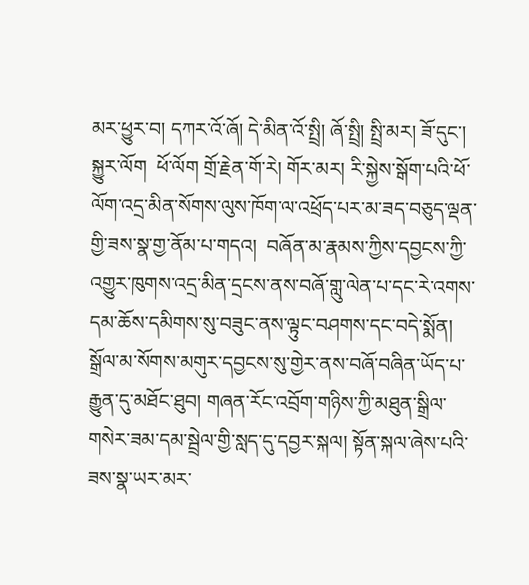མར་ཕྱུར་བ། དཀར་འོ་ཞོ། དེ་མིན་འོ་སྤྲི། ཞོ་སྤྲི། སྤྲི་མར། ཟོ་དུང་། སྐྱུར་ལོག  ཕོ་ལོག གྲོ་རྗེན་གོ་རེ། གོར་མར། རི་སྐྱེས་སྒོག་པའི་ཕོ་ལོག་འདྲ་མིན་སོགས་ལུས་ཁོག་ལ་འཕྲོད་པར་མ་ཟད་བཅུད་ལྡན་གྱི་ཟས་སྣ་གྱ་ནོམ་པ་གདའ།  བཞོན་མ་རྣམས་ཀྱིས་དབྱངས་ཀྱི་འགྱུར་ཁུགས་འདྲ་མིན་དྲངས་ནས་བཞོ་གླུ་ལེན་པ་དང་རེ་འགས་དམ་ཆོས་དམིགས་སུ་བཟུང་ནས་ལྟུང་བཤགས་དང་བདེ་སྨོན།  སྒྲོལ་མ་སོགས་མགུར་དབྱངས་སུ་གྱེར་ནས་བཞོ་བཞིན་ཡོད་པ་རྒྱུན་དུ་མཐོང་ཐུབ། གཞན་རོང་འབྲོག་གཉིས་ཀྱི་མཐུན་སྒྲིལ་གསེར་ཟམ་དམ་སྦྲེལ་གྱི་སླད་དུ་དབྱར་སྐལ། སྟོན་སྐལ་ཞེས་པའི་ཟས་སྣ་ཡར་མར་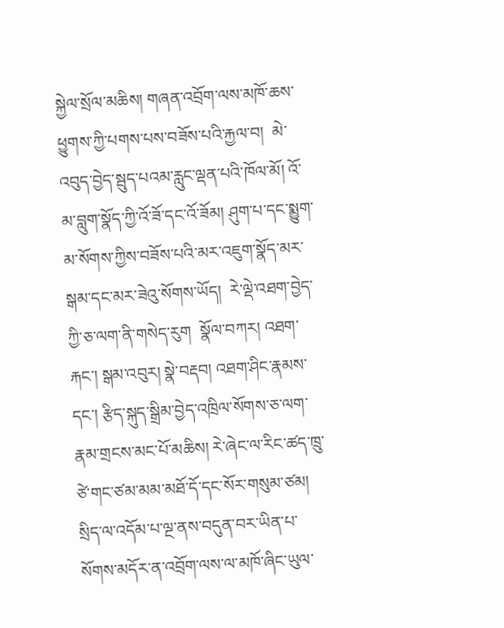སྐྱེལ་སྲོལ་མཆིས། གཞན་འབྲོག་ལས་མཁོ་ཆས་ཕྱུགས་ཀྱི་པགས་པས་བཟོས་པའི་རྐྱལ་བ།  མེ་འབུད་བྱེད་སྦུད་པའམ་རླུང་ལྡན་པའི་ཁོལ་མོ། འོ་མ་བླུག་སྣོད་ཀྱི་འོ་ཟོ་དང་འོ་ཟོམ། ཤུག་པ་དང་སྨྱུག་མ་སོགས་ཀྱིས་བཟོས་པའི་མར་འཇུག་སྣོད་མར་སྒམ་དང་མར་ཟེའུ་སོགས་ཡོད།  རེ་ལྡེ་འཐག་བྱེད་ཀྱི་ཅ་ལག་ནི་གསེད་རུག  སྣོལ་བཀར། འཐག་རྐང་། སྒམ་འབུར། སྣེ་བརྡབ། འཐག་ཤིང་རྣམས་དང་། རྩིད་སྐུད་སྒྲིམ་བྱེད་འཁྲིལ་སོགས་ཅ་ལག་རྣམ་གྲངས་མང་པོ་མཆིས། རེ་ཞེང་ལ་རིང་ཚད་ཁྲུ་ཙེ་གང་ཙམ་མམ་མཐོ་དོ་དང་སོར་གསུམ་ཙམ།  སྲིད་ལ་འདོམ་པ་ལྔ་ནས་བདུན་བར་ཡིན་པ་སོགས་མདོར་ན་འབྲོག་ལས་ལ་མཁོ་ཞིང་ཡུལ་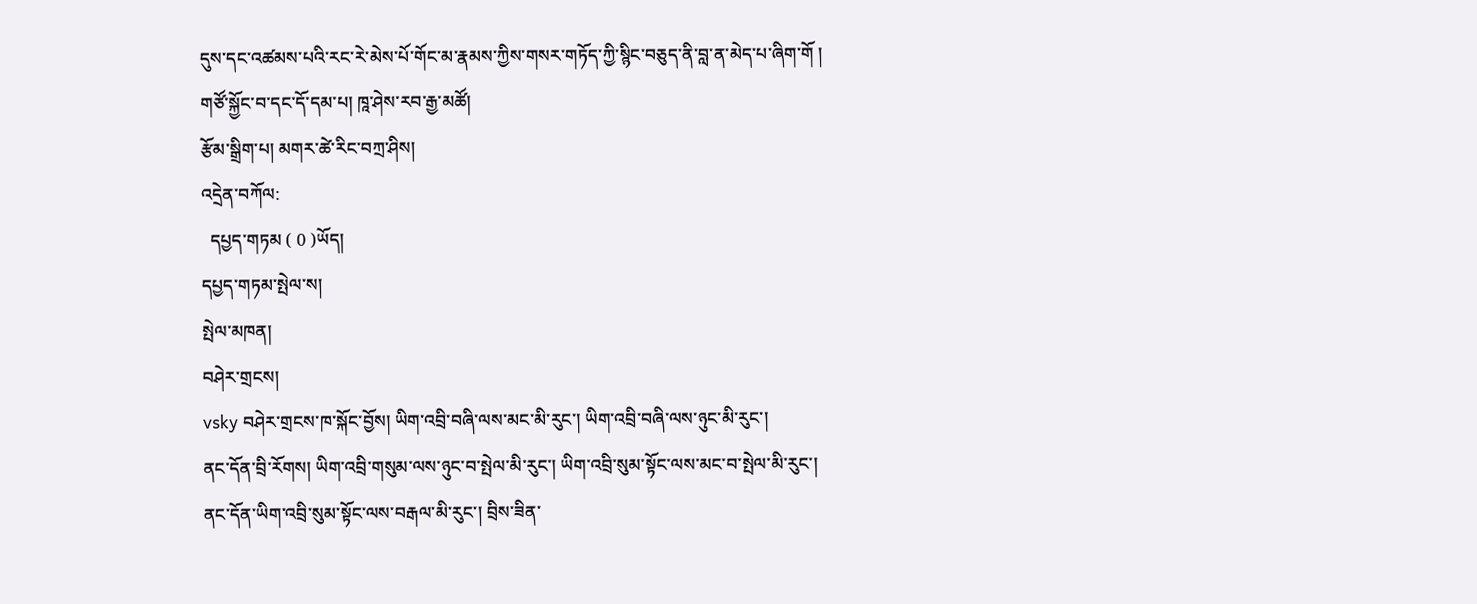དུས་དང་འཚམས་པའི་རང་རེ་མེས་པོ་གོང་མ་རྣམས་ཀྱིས་གསར་གཏོད་ཀྱི་སྙིང་བཅུད་ནི་བླ་ན་མེད་པ་ཞིག་གོ །
གཙོ་སྐྱོང་བ་དང་དོ་དམ་པ། ཁཱ་ཤེས་རབ་རྒྱ་མཚོ།
རྩོམ་སྒྲིག་པ། མགར་ཚེ་རིང་བཀྲ་ཤིས།
འདྲེན་བཀོལ:
  དཔྱད་གཏམ ( 0 )ཡོད།
དཔྱད་གཏམ་སྤེལ་ས།
སྤེལ་མཁན།
བཤེར་གྲངས།
vsky བཤེར་གྲངས་ཁ་སྐོང་བྱོས། ཡིག་འབྲི་བཞི་ལས་མང་མི་རུང་། ཡིག་འབྲི་བཞི་ལས་ཉུང་མི་རུང་།
ནང་དོན་བྲི་རོགས། ཡིག་འབྲི་གསུམ་ལས་ཉུང་བ་སྤེལ་མི་རུང་། ཡིག་འབྲི་སུམ་སྟོང་ལས་མང་བ་སྤེལ་མི་རུང་།
ནང་དོན་ཡིག་འབྲི་སུམ་སྟོང་ལས་བརྒལ་མི་རུང་། བྲིས་ཟིན་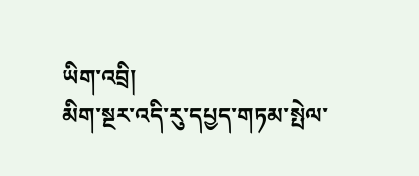ཡིག་འབྲི།
མིག་སྔར་འདི་རུ་དཔྱད་གཏམ་སྤེལ་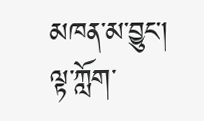མཁན་མ་བྱུང་།
ལྟ་ཀློག་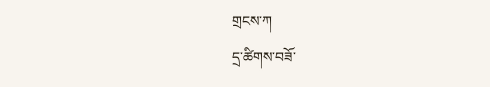གྲངས་ཀ
དྲ་ཚིགས་བཟོ་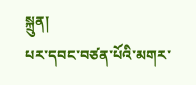སྐྲུན།
པར་དབང་བཙན་པོའི་མགར་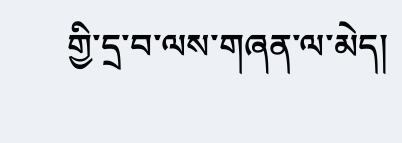གྱི་དྲ་བ་ལས་གཞན་ལ་མེད།